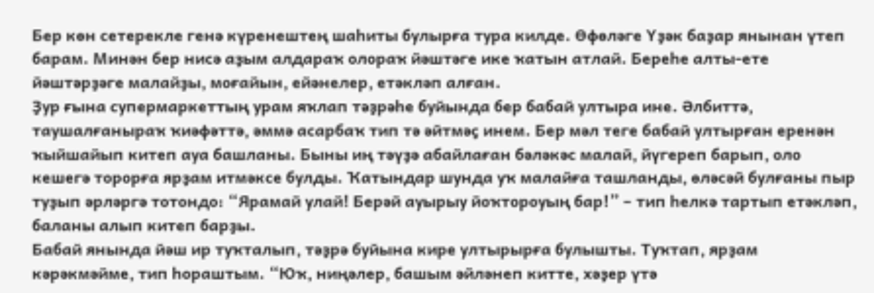Бер көн сетерекле генә күренештең шаһиты булырға тура килде. Өфөләге Үҙәк баҙар янынан үтеп барам. Минән бер нисә аҙым алдараҡ олораҡ йәштәге ике ҡатын атлай. Береһе алты-ете йәштәрҙәге малайҙы, моғайын, ейәнелер, етәкләп алған.
Ҙур ғына супермаркеттың урам яҡлап тәҙрәһе буйында бер бабай ултыра ине. Әлбиттә, таушалғаныраҡ ҡиәфәттә, әммә асарбаҡ тип тә әйтмәҫ инем. Бер мәл теге бабай ултырған еренән ҡыйшайып китеп ауа башланы. Быны иң тәүҙә абайлаған бәләкәс малай, йүгереп барып, оло кешегә торорға ярҙам итмәксе булды. Ҡатындар шунда уҡ малайға ташланды, өләсәй булғаны пыр туҙып әрләргә тотондо: “Ярамай улай! Берәй ауырыу йоҡтороуың бар!” – тип һелкә тартып етәкләп, баланы алып китеп барҙы.
Бабай янында йәш ир туҡталып, тәҙрә буйына кире ултырырға булышты. Туҡтап, ярҙам кәрәкмәйме, тип һораштым. “Юҡ, ниңәлер, башым әйләнеп китте, хәҙер үтә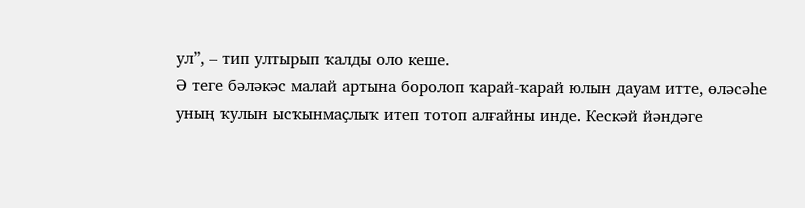ул”, – тип ултырып ҡалды оло кеше.
Ә теге бәләкәс малай артына боролоп ҡарай-ҡарай юлын дауам итте, өләсәһе уның ҡулын ысҡынмаҫлыҡ итеп тотоп алғайны инде. Кескәй йәндәге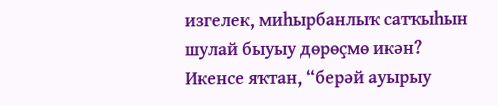изгелек, миһырбанлыҡ сатҡыһын шулай быуыу дөрөҫмө икән? Икенсе яҡтан, “берәй ауырыу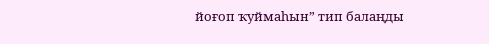йоғоп ҡуймаһын” тип балаңды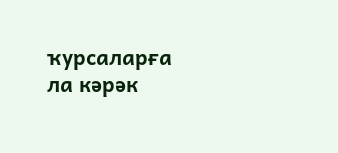ҡурсаларға ла кәрәк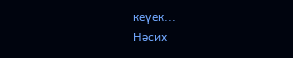кеүек...
Нәсих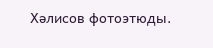Хәлисов фотоэтюды.